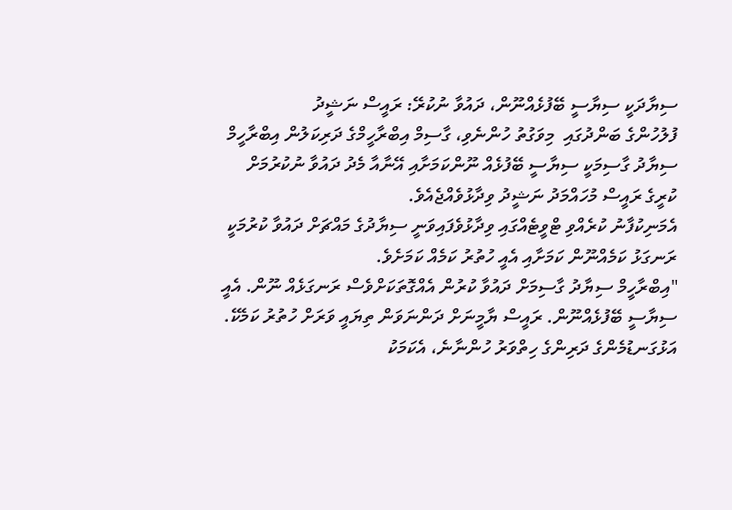ސިޔާދަކީ ސިޔާސީ ބޭފުޅެއްނޫން، ދައުވާ ނުކުރޭ: ރައީސް ނަޝީދު
ފުލުހުންގެ ބަންދުގައި  މިވަގުތު ހުންނެވި، ގާސިމް އިބްރާހީމްގެ ދަރިކަލުން އިބްރާހީމް ސިޔާދު ގާސިމަކީ ސިޔާސީ ބޭފުޅެއް ނޫންކަމަށާއި އޭނާއާ މެދު ދައުވާ ނުކުރުމަށް ކުރީގެ ރައީސް މުހައްމަދު ނަޝީދު ވިދާޅުވެއްޖެއެވެ.
އެމަނިކުފާނު ކުރެއްވި ޓްވީޓެއްގައި ވިދާޅުވެފައިވަނީ ސިޔާދުގެ މައްޗަށް ދައުވާ ކުރުމަކީ ރަނގަޅު ކަމެއްނޫން ކަމަށާއި އެއީ ހުތުރު ކަމެއް ކަމަށެވެ.
"އިބްރާހީމް ސިޔާދު ގާސިމަށް ދައުވާ ކުރުން އެއްގޮތަކަށްވެސް ރަނގަޅެއް ނޫން. އެއީ ސިޔާސީ ބޭފުޅެއްނޫން. ރައީސް ޔާމީނަށް ދަންނަވަން ތިޔައީ ވަރަށް ހުތުރު ކަމެކޭ. އަޅުގަނޑުމެންގެ ދަރިންގެ ހިތްވަރު ހުންނާނެ، އެކަމަކު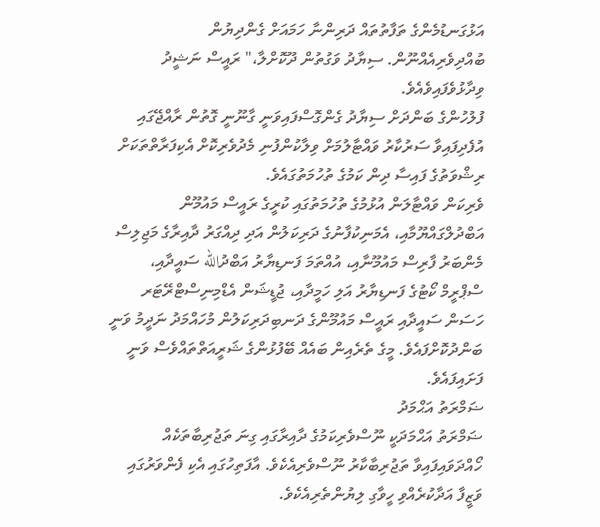އަޅުގަނޑުމެންގެ ތަފާތުތައް ދަރިންނާ ހަމައަށް ގެންދިޔުން ބުއްދިވެރިއެއްނޫން. ސިޔާދު ވަގުތުން ދޫކޮށްލާ،" ރައީސް ނަޝީދު ވިދާޅުވެފައިވެއެވެ.
ފުލުހުންގެ ބަންދަށް ސިޔާދު ގެންގޮސްފައިވަނީ ގާނޫނީ ގޮތުން ރާއްޖޭގައި އުފެދިފައިވާ ސަރުކާރު ވައްޓާލުމަށް ވިލާކުންފުނި މެދުވެރިކޮށް އެކިފަރާތްތަކަށް ރިޝްވަތުގެ ފައިސާ ދިން ކަމުގެ ތުހުމަތުގައެވެ.
ވެރިކަން ވައްޓާލަން އުޅުމުގެ ތުހުމަތުގައި ކުރީގެ ރައީސް މައުމޫން އަބްދުލްގައްޔޫމާއި، އެމަނިކުފާނުގެ ދަރިކަލުން އަދި ދިއްގަރު ދާއިރާގެ މަޖިލިސް މެންބަރު ފާރިސް މައުމޫނާއި، އުއްތަމަ ފަނޑިޔާރު އަބްދުالله ސައީދާއި، ސްޕްރީމް ކޯޓުގެ ފަނޑިޔާރު އަލި ހަމީދާއި، ޖުޑީޝަން އެޑްމިނިސްޓްރޭޓަރ ހަސަން ސައީދާއި ރައީސް މައުމޫންގެ ދަނބިދަރިކަލުން މުހައްމަދު ނަދީމު ވަނީ ބަންދުކޮށްފައެވެ. މީގެ ތެރެއިން ބައެއް ބޭފުޅުންގެ ޝަރީއަތްތައްވެސް ވަނީ ފަށައިފައެވެ.
ޟަމްރަތު އަޙްމަދު
ޟަމްރަތު އަޙްމަދަކީ ނޫސްވެރިކަމުގެ ދާއިރާގައި ގިނަ ތަޖުރިބާތަކެއް ހޯއްދަވައިފައިވާ ތަޖުރިބާކާރު ނޫސްވެރިއެކެވެ. އާފަތިހުގައި އެކި ފެންވަރުގައި ވަޒީފާ އަދާކުރެއްވި ހީވާގި ލިޔުންތެރިއެކެވެ.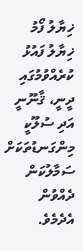ޚިޔާލު ފޯމު
ޚިޔާލު ފައުޅު ކުރެއްވުމުގައި ދީނީ، ޤާނޫނީ އަދި ސުލޫކީ މިންގަނޑުތަކަށް ސަމާލުކަން ދެއްވުން އެދެމެވެ.